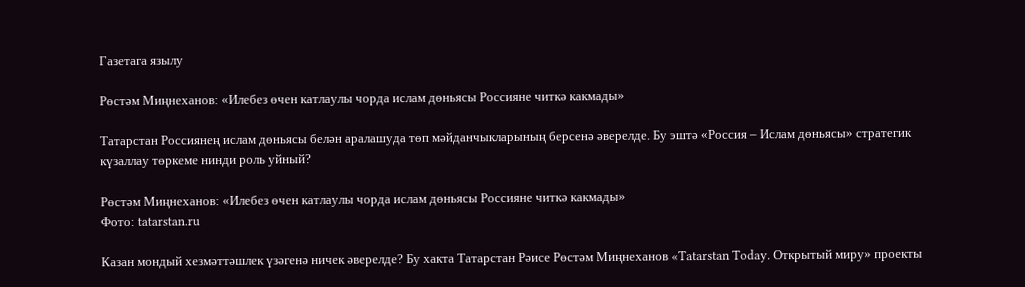Газетага язылу

Рөстәм Миңнеханов: «Илебез өчен катлаулы чорда ислам дөньясы Россияне читкә какмады»

Татарстан Россиянең ислам дөньясы белән аралашуда төп мәйданчыкларының берсенә әверелде. Бу эштә «Россия – Ислам дөньясы» стратегик күзаллау төркеме нинди роль уйный?

Рөстәм Миңнеханов: «Илебез өчен катлаулы чорда ислам дөньясы Россияне читкә какмады»
Фото: tatarstan.ru

Казан мондый хезмәттәшлек үзәгенә ничек әверелде? Бу хакта Татарстан Рәисе Рөстәм Миңнеханов «Tatarstan Today. Открытый миру» проекты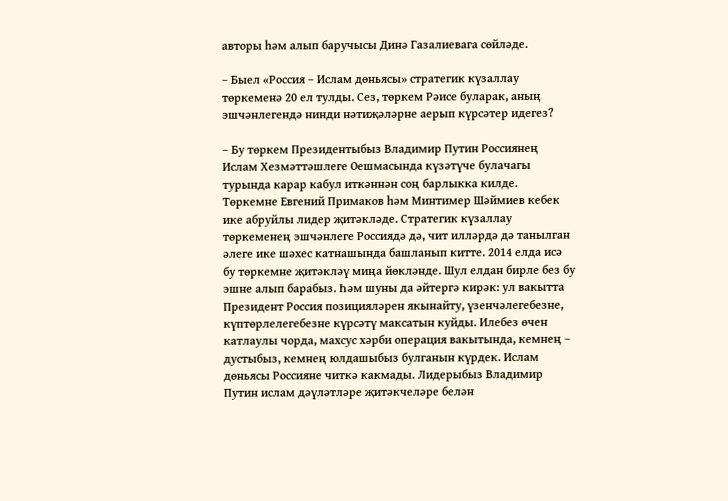авторы һәм алып баручысы Динә Газалиевага сөйләде.

– Быел «Россия – Ислам дөньясы» стратегик күзаллау төркеменә 20 ел тулды. Сез, төркем Рәисе буларак, аның эшчәнлегендә нинди нәтиҗәләрне аерып күрсәтер идегез?

– Бу төркем Президентыбыз Владимир Путин Россиянең Ислам Хезмәттәшлеге Оешмасында күзәтүче булачагы турында карар кабул иткәннән соң барлыкка килде. Төркемне Евгений Примаков һәм Минтимер Шәймиев кебек ике абруйлы лидер җитәкләде. Стратегик күзаллау төркеменең эшчәнлеге Россиядә дә, чит илләрдә дә танылган әлеге ике шәхес катнашында башланып китте. 2014 елда исә бу төркемне җитәкләү миңа йөкләнде. Шул елдан бирле без бу эшне алып барабыз. Һәм шуны да әйтергә кирәк: ул вакытта Президент Россия позицияләрен якынайту, үзенчәлегебезне, күптөрлелегебезне күрсәтү максатын куйды. Илебез өчен катлаулы чорда, махсус хәрби операция вакытында, кемнең – дустыбыз, кемнең юлдашыбыз булганын күрдек. Ислам дөньясы Россияне читкә какмады. Лидерыбыз Владимир Путин ислам дәүләтләре җитәкчеләре белән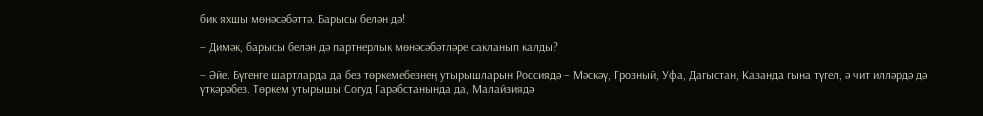бик яхшы мөнәсәбәттә. Барысы белән дә!

– Димәк, барысы белән дә партнерлык мөнәсәбәтләре сакланып калды?

– Әйе. Бүгенге шартларда да без төркемебезнең утырышларын Россиядә – Мәскәү, Грозный, Уфа, Дагыстан, Казанда гына түгел, ә чит илләрдә дә үткәрәбез. Төркем утырышы Согуд Гарәбстанында да, Малайзиядә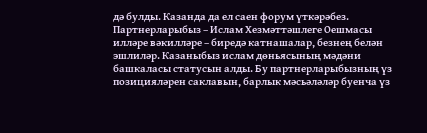дә булды. Казанда да ел саен форум үткәрәбез. Партнерларыбыз – Ислам Хезмәттәшлеге Оешмасы илләре вәкилләре – биредә катнашалар, безнең белән эшлиләр. Казаныбыз ислам дөньясының мәдәни башкаласы статусын алды. Бу партнерларыбызның үз позицияләрен саклавын, барлык мәсьәләләр буенча үз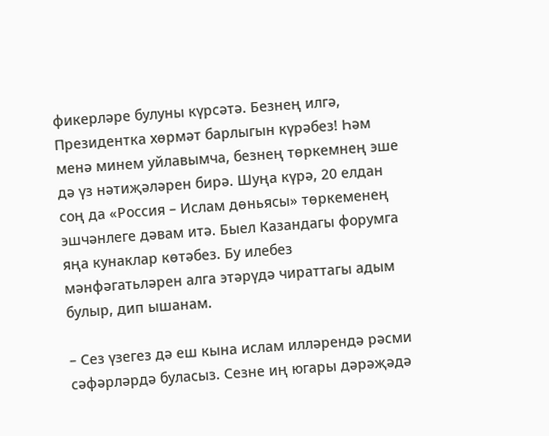фикерләре булуны күрсәтә. Безнең илгә, Президентка хөрмәт барлыгын күрәбез! Һәм менә минем уйлавымча, безнең төркемнең эше дә үз нәтиҗәләрен бирә. Шуңа күрә, 20 елдан соң да «Россия – Ислам дөньясы» төркеменең эшчәнлеге дәвам итә. Быел Казандагы форумга яңа кунаклар көтәбез. Бу илебез мәнфәгатьләрен алга этәрүдә чираттагы адым булыр, дип ышанам.

– Сез үзегез дә еш кына ислам илләрендә рәсми сәфәрләрдә буласыз. Сезне иң югары дәрәҗәдә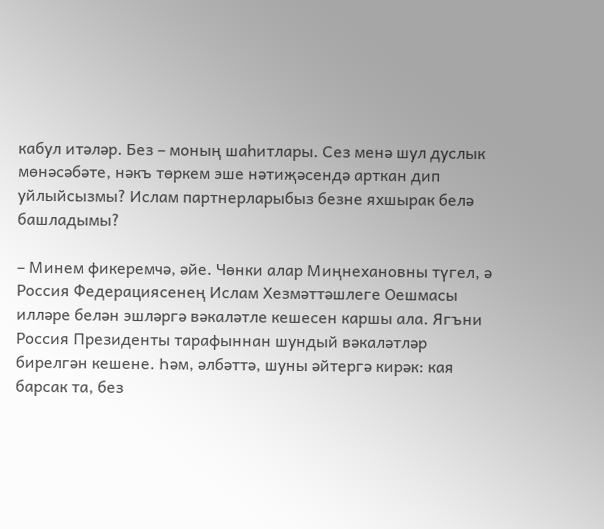кабул итәләр. Без – моның шаһитлары. Сез менә шул дуслык мөнәсәбәте, нәкъ төркем эше нәтиҗәсендә арткан дип уйлыйсызмы? Ислам партнерларыбыз безне яхшырак белә башладымы?

– Минем фикеремчә, әйе. Чөнки алар Миңнехановны түгел, ә Россия Федерациясенең Ислам Хезмәттәшлеге Оешмасы илләре белән эшләргә вәкаләтле кешеcен каршы ала. Ягъни Россия Президенты тарафыннан шундый вәкаләтләр бирелгән кешене. Һәм, әлбәттә, шуны әйтергә кирәк: кая барсак та, без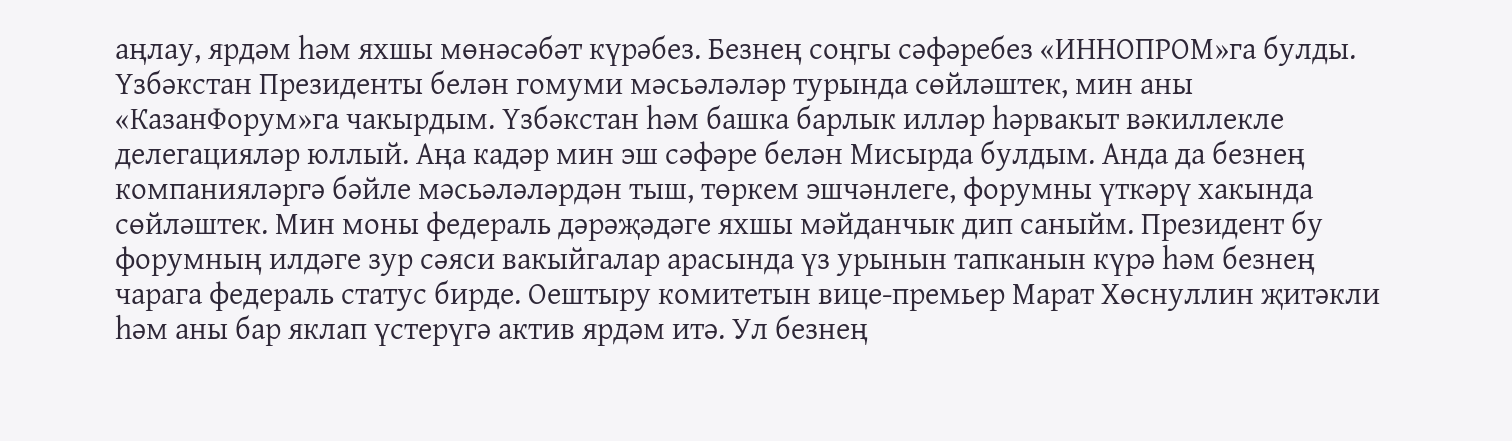аңлау, ярдәм һәм яхшы мөнәсәбәт күрәбез. Безнең соңгы сәфәребез «ИННОПРОМ»га булды. Үзбәкстан Президенты белән гомуми мәсьәләләр турында сөйләштек, мин аны «КазанФорум»га чакырдым. Үзбәкстан һәм башка барлык илләр һәрвакыт вәкиллекле делегацияләр юллый. Аңа кадәр мин эш сәфәре белән Мисырда булдым. Анда да безнең компанияләргә бәйле мәсьәләләрдән тыш, төркем эшчәнлеге, форумны үткәрү хакында сөйләштек. Мин моны федераль дәрәҗәдәге яхшы мәйданчык дип саныйм. Президент бу форумның илдәге зур сәяси вакыйгалар арасында үз урынын тапканын күрә һәм безнең чарага федераль статус бирде. Оештыру комитетын вице-премьер Марат Хөснуллин җитәкли һәм аны бар яклап үстерүгә актив ярдәм итә. Ул безнең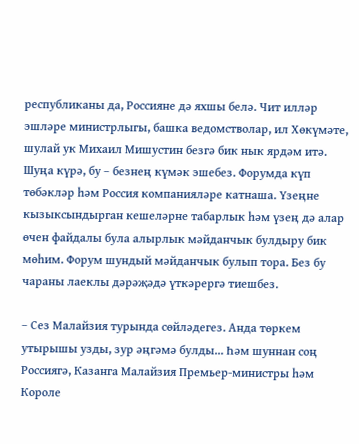республиканы да, Россияне дә яхшы белә. Чит илләр эшләре министрлыгы, башка ведомстволар, ил Хөкүмәте, шулай ук Михаил Мишустин безгә бик нык ярдәм итә. Шуңа күрә, бу – безнең күмәк эшебез. Форумда күп төбәкләр һәм Россия компанияләре катнаша. Үзеңне кызыксындырган кешеләрне табарлык һәм үзең дә алар өчен файдалы була алырлык мәйданчык булдыру бик мөһим. Форум шундый мәйданчык булып тора. Без бу чараны лаеклы дәрәҗәдә үткәрергә тиешбез.

– Сез Малайзия турында сөйләдегез. Анда төркем утырышы узды, зур әңгәмә булды... Һәм шуннан соң Россиягә, Казанга Малайзия Премьер-министры һәм Короле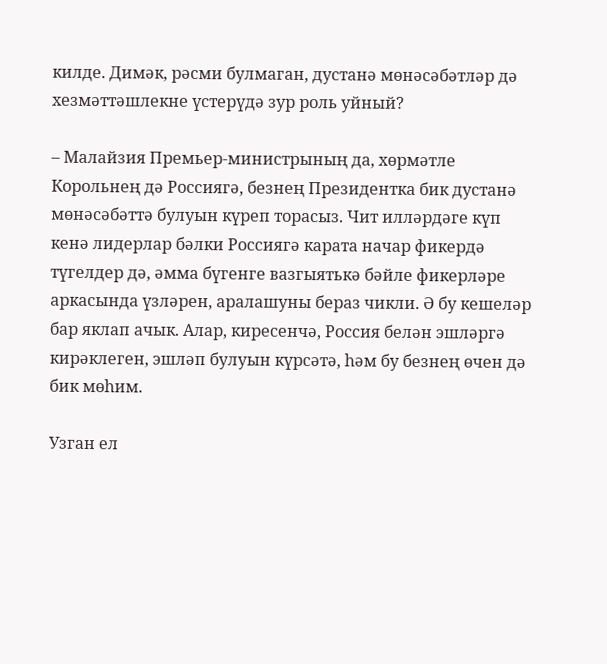килде. Димәк, рәсми булмаган, дустанә мөнәсәбәтләр дә хезмәттәшлекне үстерүдә зур роль уйный?

– Малайзия Премьер-министрының да, хөрмәтле Корольнең дә Россиягә, безнең Президентка бик дустанә мөнәсәбәттә булуын күреп торасыз. Чит илләрдәге күп кенә лидерлар бәлки Россиягә карата начар фикердә түгелдер дә, әмма бүгенге вазгыятькә бәйле фикерләре аркасында үзләрен, аралашуны бераз чикли. Ә бу кешеләр бар яклап ачык. Алар, киресенчә, Россия белән эшләргә кирәклеген, эшләп булуын күрсәтә, һәм бу безнең өчен дә бик мөһим.

Узган ел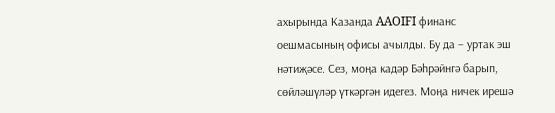ахырында Казанда AAOIFI финанс оешмасының офисы ачылды. Бу да – уртак эш нәтиҗәсе. Сез, моңа кадәр Бәһрәйнгә барып, сөйләшүләр үткәргән идегез. Моңа ничек ирешә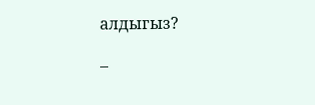алдыгыз?

–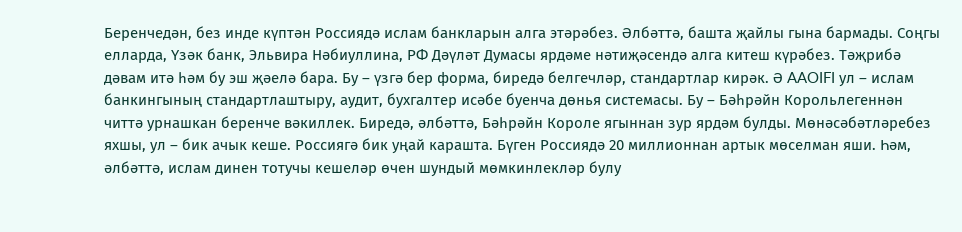Беренчедән, без инде күптән Россиядә ислам банкларын алга этәрәбез. Әлбәттә, башта җайлы гына бармады. Соңгы елларда, Үзәк банк, Эльвира Нәбиуллина, РФ Дәүләт Думасы ярдәме нәтиҗәсендә алга китеш күрәбез. Тәҗрибә дәвам итә һәм бу эш җәелә бара. Бу – үзгә бер форма, биредә белгечләр, стандартлар кирәк. Ә AAOIFI ул – ислам банкингының стандартлаштыру, аудит, бухгалтер исәбе буенча дөнья системасы. Бу – Бәһрәйн Корольлегеннән читтә урнашкан беренче вәкиллек. Биредә, әлбәттә, Бәһрәйн Короле ягыннан зур ярдәм булды. Мөнәсәбәтләребез яхшы, ул – бик ачык кеше. Россиягә бик уңай карашта. Бүген Россиядә 20 миллионнан артык мөселман яши. Һәм, әлбәттә, ислам динен тотучы кешеләр өчен шундый мөмкинлекләр булу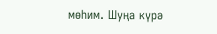мөһим. Шуңа күрә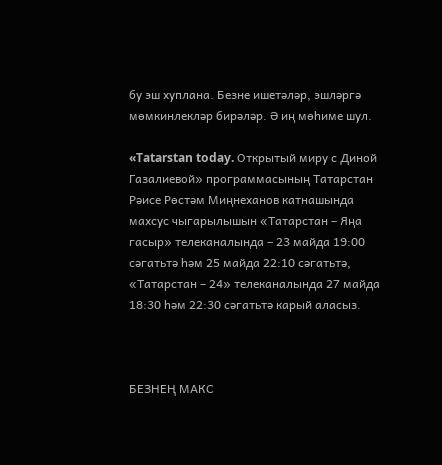бу эш хуплана. Безне ишетәләр, эшләргә мөмкинлекләр бирәләр. Ә иң мөһиме шул.

«Tatarstan today. Открытый миру с Диной Газалиевой» программасының Татарстан Рәисе Рөстәм Миңнеханов катнашында махсус чыгарылышын «Татарстан – Яңа гасыр» телеканалында – 23 майда 19:00 сәгатьтә һәм 25 майда 22:10 сәгатьтә, «Татарстан – 24» телеканалында 27 майда 18:30 һәм 22:30 сәгатьтә карый аласыз.



БЕЗНЕҢ МАКС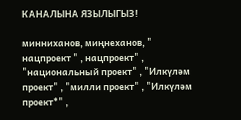КАНАЛЫНА ЯЗЫЛЫГЫЗ!

минниханов, миңнеханов, " нацпроект " , нацпроект" , "национальный проект" , "Илкүләм проект" , "милли проект" , "Илкүләм проект*" ,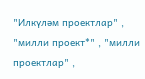"Илкүләм проектлар" , "милли проект*" , "милли проектлар" ,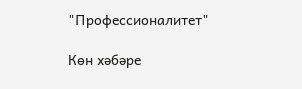"Профессионалитет"

Көн хәбәре